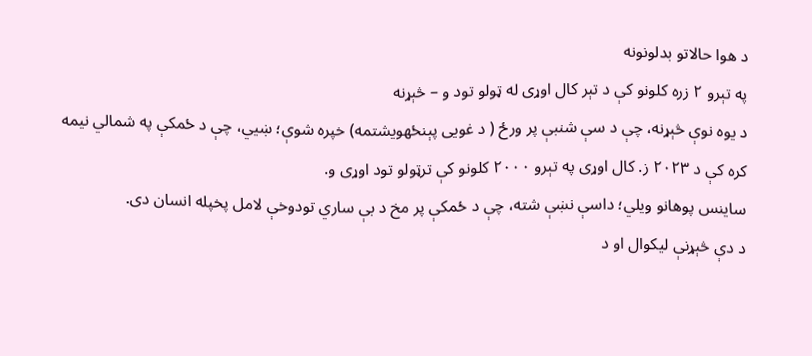د هوا حالاتو بدلونونه
په تېرو ۲ زره کلونو کې د تېر کال اوړی له ټولو تود و – څېړنه
د یوه نوې څېړنه، چې د سې شنبې پر ورځ ( د غویی پېنځهویشتمه) خپره شوې؛ ښیي، چې د ځمکې په شمالي نیمه کره کې د ۲۰۲۳ ز. کال اوړی په تېرو ۲۰۰۰ کلونو کې ترټولو تود اوړی و.
ساینس پوهانو ويلي؛ داسې نښې شته، چې د ځمکې پر مخ د بې ساري تودوخې لامل پخپله انسان دی.
د دې څېړنې لیکوال او د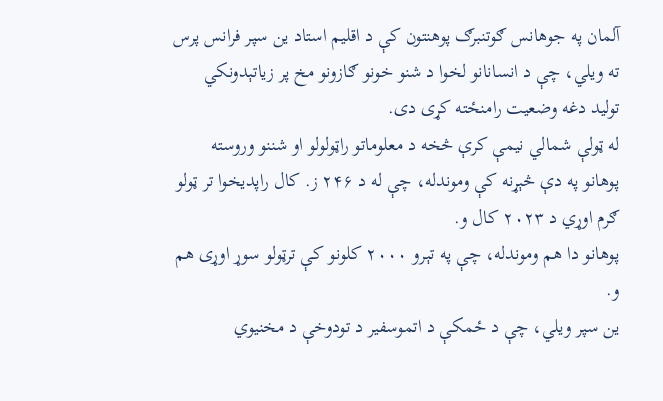آلمان په جوهانس ګوتنبرګ پوهنتون کې د اقلیم استاد ین سپر فرانس پرس ته ویلي، چې د انسانانو لخوا د شنو خونو ګازونو مخ پر زیاتېدونکي تولید دغه وضعیت رامنځته کړی دی.
له ټولې شمالي نیمې کرې څخه د معلوماتو راټولولو او شننو وروسته پوهانو په دې څېړنه کې وموندله، چې له د ۲۴۶ ز. کال راپدیخوا تر ټولو ګرم اوړي د ۲۰۲۳ کال و.
پوهانو دا هم وموندله، چې په تېرو ۲۰۰۰ کلونو کې ترټولو سوړ اوړی هم و.
ین سپر ویلي، چې د ځمکې د اتموسفیر د تودوخې د مخنیوي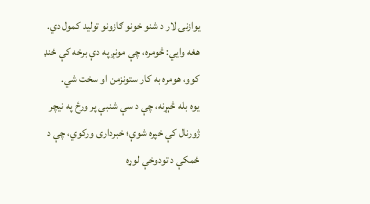یوازنۍ لار د شنو خونو ګازونو تولید کمول دي.
هغه وایي: څومره، چې مونږ په دې برخه کې ځنډ کوو، هومره به کار ستونزمن او سخت شي.
یوه بله څېړنه، چې د سې شنبې پر ورځ په نیچر ژورنال کې خپره شوې؛ خبرداری ورکوي، چې د ځمکې د تودوخې لوړه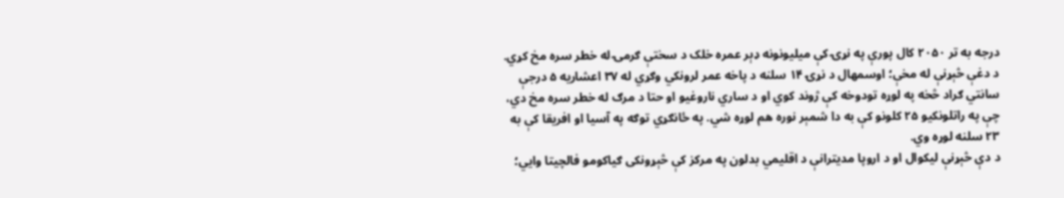درجه به تر ۲۰۵۰ کال پورې په نړۍ کې میلیونونه ډېر عمره خلک د سختې ګرمۍ له خطر سره مخ کړي.
د دغې څېړنې له مخې؛ اوسمهال د نړۍ ۱۴ سلنه د پاخه عمر لرونکي وګړي له ۳۷ اعشاریه ۵ درجې سانتي ګراد څخه په لوړه تودوخه کې ژوند کوي او د ساري ناروغيو او حتا د مرګ له خطر سره مخ دي، چې په راتلونکیو ۲۵ کلونو کې به دا شمېر نوره هم لوړه شي. په ځانګړي توګه په آسیا او افریقا کې به ۲۳ سلنه لوړه وي.
د دې څېړنې لیکوال او د اروپا مدیترانې د اقلیمي بدلون په مرکز کې څېړونکی ګیاکومو فالچیتا وايي؛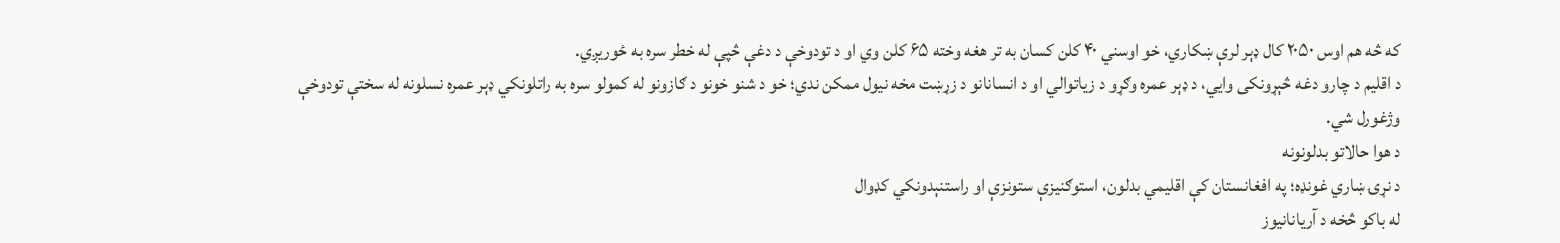که څه هم اوس ۲۰۵۰ کال ډېر لرې ښکاري، خو اوسني ۴۰ کلن کسان به تر هغه وخته ۶۵ کلن وي او د تودوخې د دغې څپې له خطر سره به ځوریږي.
د اقلیم د چارو دغه څېړونکی وايي، د ډېر عمره وګړو د زیاتوالي او د انسانانو د زړښت مخه نیول ممکن ندي؛ خو د شنو خونو د ګازونو له کمولو سره به راتلونکي ډېر عمره نسلونه له سختې تودوخې وژغورل شي.
د هوا حالاتو بدلونونه
د نړۍ ښاري غونډه؛ په افغانستان کې اقلیمي بدلون، استوګنیزې ستونزې او راستنېدونکي کډوال
له باکو څخه د آریانانیوز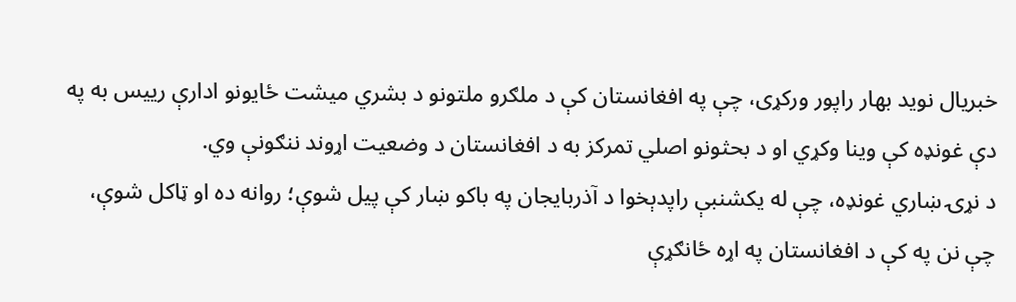خبریال نوید بهار راپور ورکړی، چې په افغانستان کې د ملګرو ملتونو د بشري میشت ځایونو ادارې رییس به په دې غونډه کې وینا وکړي او د بحثونو اصلي تمرکز به د افغانستان د وضعیت اړوند ننګونې وي.
د نړۍ ښاري غونډه، چې له یکشنبې راپدېخوا د آذربایجان په باکو ښار کې پیل شوې؛ روانه ده او ټاکل شوې، چې نن په کې د افغانستان په اړه ځانګړې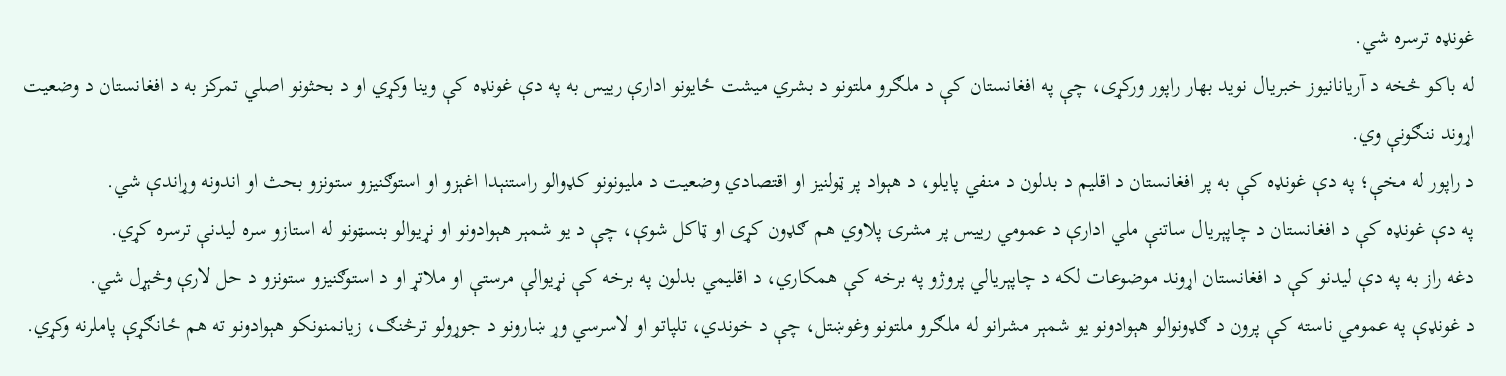غونډه ترسره شي.
له باکو څخه د آریانانیوز خبریال نوید بهار راپور ورکړی، چې په افغانستان کې د ملګرو ملتونو د بشري میشت ځایونو ادارې رییس به په دې غونډه کې وینا وکړي او د بحثونو اصلي تمرکز به د افغانستان د وضعیت اړوند ننګونې وي.
د راپور له مخې؛ په دې غونډه کې به پر افغانستان د اقلیم د بدلون د منفي پایلو، د هېواد پر ټولنیز او اقتصادي وضعیت د ملیونونو کډوالو راستنېدا اغېزو او استوګنیزو ستونزو بحث او اندونه وړاندې شي.
په دې غونډه کې د افغانستان د چاپېریال ساتنې ملي ادارې د عمومي رییس پر مشرۍ پلاوي هم ګډون کړی او ټاکل شوې، چې د یو شمېر هېوادونو او نړیوالو بنسټونو له استازو سره لیدنې ترسره کړي.
دغه راز به په دې لیدنو کې د افغانستان اړوند موضوعات لکه د چاپېریالي پروژو په برخه کې همکاري، د اقلیمي بدلون په برخه کې نړیوالې مرستې او ملاتړ او د استوګنیزو ستونزو د حل لارې وڅېړل شي.
د غونډې په عمومي ناسته کې پرون د ګډونوالو هېوادونو یو شمېر مشرانو له ملګرو ملتونو وغوښتل، چې د خوندي، تلپاتو او لاسرسي وړ ښارونو د جوړولو ترڅنګ، زیانمنونکو هېوادونو ته هم ځانګړې پاملرنه وکړي.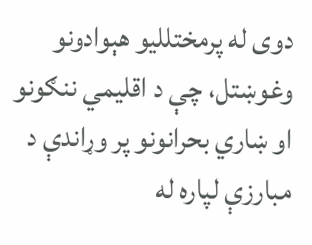دوی له پرمختللیو هېوادونو وغوښتل، چې د اقلیمي ننګونو او ښاري بحرانونو پر وړاندې د مبارزې لپاره له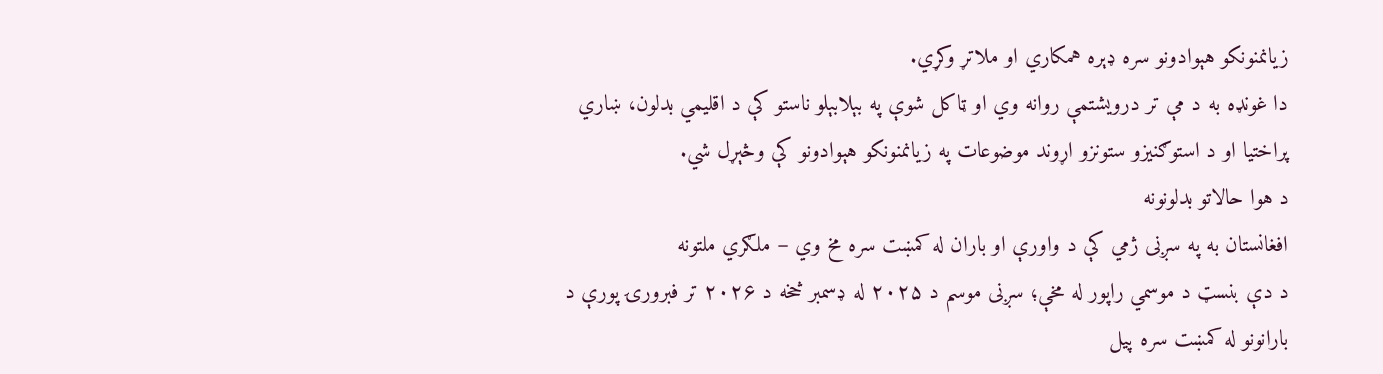زیانمنونکو هېوادونو سره ډېره همکاري او ملاتړ وکړي.
دا غونډه به د مې تر درویشتمې روانه وي او ټاکل شوې په بېلابېلو ناستو کې د اقلیمي بدلون، ښاري پراختیا او د استوګنیزو ستونزو اړوند موضوعات په زیانمنونکو هېوادونو کې وڅېړل شي.
د هوا حالاتو بدلونونه
افغانستان به په سږنی ژمي کې د واورې او باران له کمښت سره مخ وي – ملګري ملتونه
د دې بنسټ د موسمي راپور له مخې؛ سږنی موسم د ۲۰۲۵ له ډسمبر څخه د ۲۰۲۶ تر فبرورۍ پورې د بارانونو له کمښت سره پیل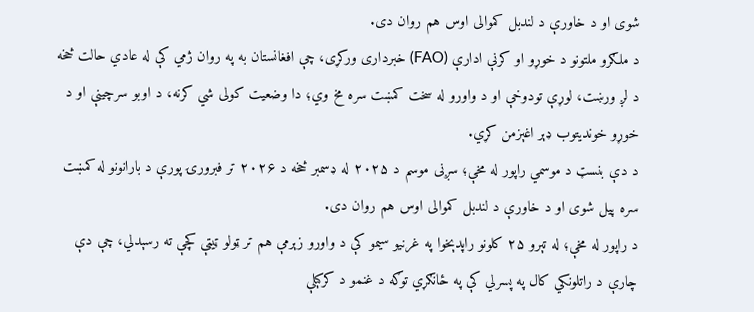شوی او د خاورې د لندبل کموالی اوس هم روان دی.
د ملګرو ملتونو د خوړو او کرنې ادارې (FAO) خبرداری ورکړی، چې افغانستان به په روان ژمي کې له عادي حالت څخه د لږ ورښت، لوړې تودوخې او د واورو له سخت کمښت سره مخ وي؛ دا وضعیت کولی شي کرنه، د اوبو سرچینې او د خوړو خوندیتوب ډېر اغېزمن کړي.
د دې بنسټ د موسمي راپور له مخې؛ سږنی موسم د ۲۰۲۵ له ډسمبر څخه د ۲۰۲۶ تر فبرورۍ پورې د بارانونو له کمښت سره پیل شوی او د خاورې د لندبل کموالی اوس هم روان دی.
د راپور له مخې؛ له تېرو ۲۵ کلونو راپدېخوا په غرنیو سیمو کې د واورو زېرمې هم تر ټولو ټیټې کچې ته رسېدلي، چې دې چارې د راتلونکي کال په پسرلي کې په ځانګړي توګه د غنمو د کرکېلې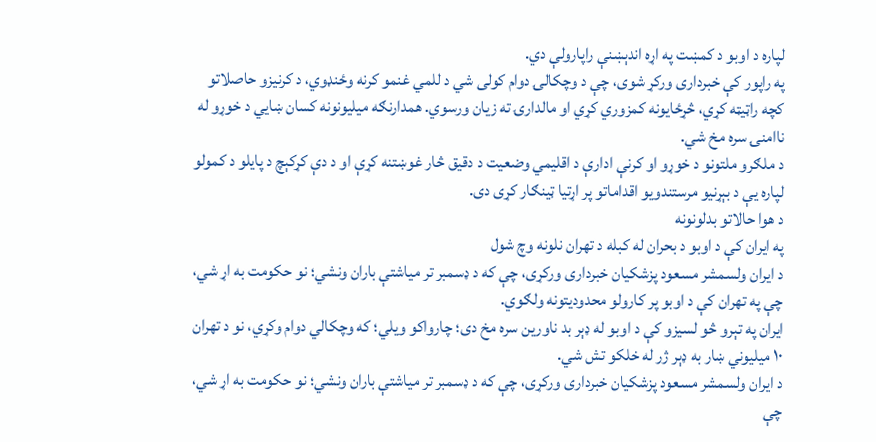لپاره د اوبو د کمښت په اړه اندېښنې راپارولې دي.
په راپور کې خبرداری ورکړ شوی، چې د وچکالۍ دوام کولی شي د للمي غنمو کرنه وځنډوي، د کرنیزو حاصلاتو کچه راټیټه کړي، څړځایونه کمزوري کړي او مالدارۍ ته زیان ورسوي. همدارنګه میلیونونه کسان ښايي د خوړو له ناامنۍ سره مخ شي.
د ملګرو ملتونو د خوړو او کرنې ادارې د اقلیمي وضعیت د دقیق څار غوښتنه کړې او د دې کړکېچ د پایلو د کمولو لپاره یې د بېړنیو مرستندویو اقداماتو پر اړتیا ټینګار کړی دی.
د هوا حالاتو بدلونونه
په ایران کې د اوبو د بحران له کبله د تهران نلونه وچ شول
د ایران ولسمشر مسعود پزشکیان خبرداری ورکړی، چې که د ډسمبر تر میاشتې باران ونشي؛ نو حکومت به اړ شي، چې په تهران کې د اوبو پر کارولو محدودیتونه ولګوي.
ایران په تېرو څو لسیزو کې د اوبو له ډېر بد ناورین سره مخ دی؛ چارواکو ویلي؛ که وچکالي دوام وکړي، نو د تهران ۱۰ میلیوني ښار به ډېر ژر له خلکو تش شي.
د ایران ولسمشر مسعود پزشکیان خبرداری ورکړی، چې که د ډسمبر تر میاشتې باران ونشي؛ نو حکومت به اړ شي، چې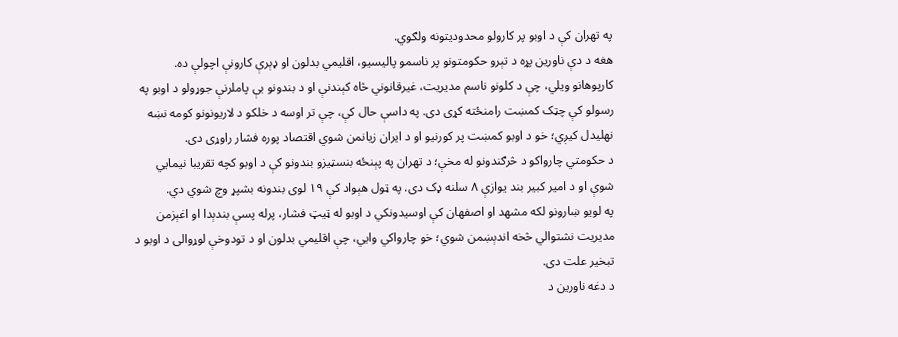په تهران کې د اوبو پر کارولو محدودیتونه ولګوي.
هغه د دې ناورین پړه د تېرو حکومتونو پر ناسمو پالیسیو، اقلیمي بدلون او ډېرې کارونې اچولې ده.
کارپوهانو ويلي، چې د کلونو ناسم مدیریت، غیرقانوني څاه کېندنې او د بندونو بې پاملرنې جوړولو د اوبو په رسولو کې چټک کمښت رامنځته کړی دی. په داسې حال کې، چې تر اوسه د خلکو د لاریونونو کومه نښه نهلیدل کیږي؛ خو د اوبو کمښت پر کورنیو او د ایران زیانمن شوي اقتصاد پوره فشار راوړی دی.
د حکومتي چارواکو د څرګندونو له مخې؛ د تهران په پېنځه بنسټیزو بندونو کې د اوبو کچه تقریبا نیمایي شوې او د امیر کبیر بند یوازې ۸ سلنه ډک دی. په ټول هېواد کې ۱۹ لوی بندونه بشپړ وچ شوي دي.
په لویو ښارونو لکه مشهد او اصفهان کې اوسیدونکي د اوبو له ټیټ فشار، پرله پسې بندېدا او اغېزمن مدیریت نشتوالي څخه اندېښمن شوي؛ خو چارواکي وايي، چې اقلیمي بدلون او د تودوخې لوړوالی د اوبو د تبخیر علت دی.
د دغه ناورین د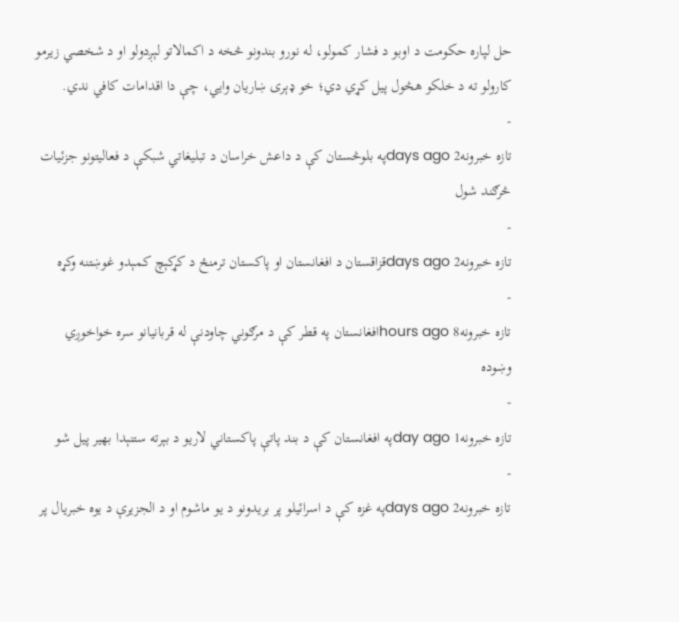حل لپاره حکومت د اوبو د فشار کمولو، له نورو بندونو څخه د اکمالاتو لېږدولو او د شخصي زیرمو کارولو ته د خلکو هڅول پیل کړي دي؛ خو ډېری ښاریان وايي، چې دا اقدامات کافي ندي.
-
تازه خبرونه2 days agoپه بلوڅستان کې د داعش خراسان د تبلیغاتي شبکې د فعالیتونو جزئیات څرګند شول
-
تازه خبرونه2 days agoقزاقستان د افغانستان او پاکستان ترمنځ د کړکېچ کمېدو غوښتنه وکړه
-
تازه خبرونه8 hours agoافغانستان په قطر کې د مرګوني چاودنې له قربانیانو سره خواخوږي وښوده
-
تازه خبرونه1 day agoپه افغانستان کې د بند پاتې پاکستاني لاریو د بېرته ستنېدا بهیر پیل شو
-
تازه خبرونه2 days agoپه غزه کې د اسرائیلو پر بریدونو د یو ماشوم او د الجزیرې د یوه خبریال پر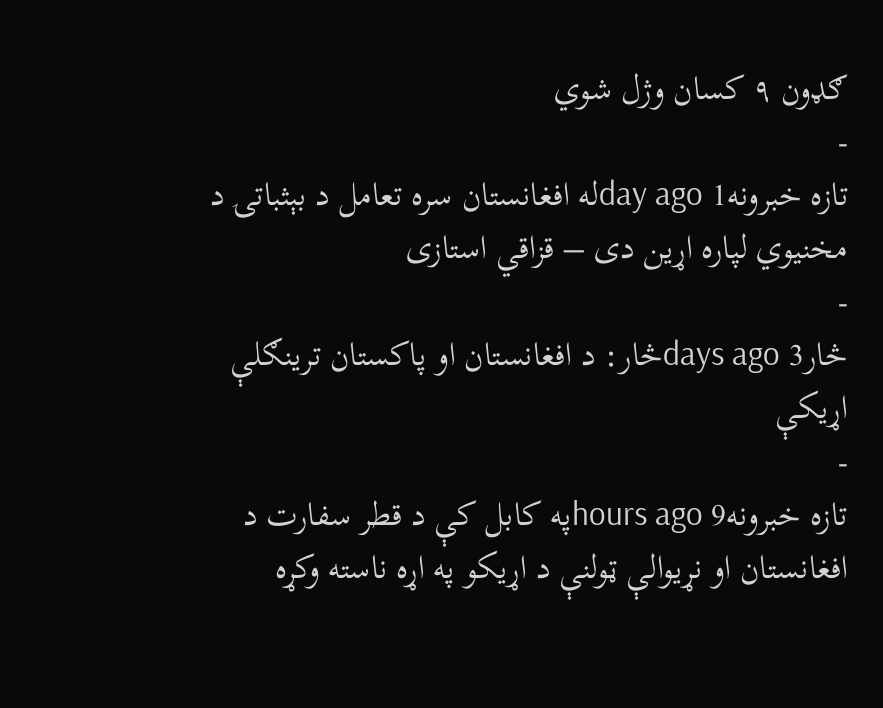ګډون ۹ کسان وژل شوي
-
تازه خبرونه1 day agoله افغانستان سره تعامل د بېثباتۍ د مخنیوي لپاره اړین دی – قزاقي استازی
-
څار3 days agoڅار: د افغانستان او پاکستان ترینګلې اړیکې
-
تازه خبرونه9 hours agoپه کابل کې د قطر سفارت د افغانستان او نړیوالې ټولنې د اړیکو په اړه ناسته وکړه